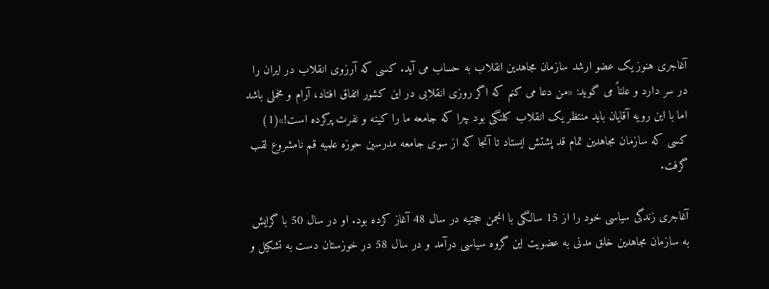آغاجری هنوز یک عضو ارشد سازمان مجاهدين انقلاب به حساب می آید. کسی که آرزوی انقلاب در ایران را در سر دارد و علناً می گوید: «من دعا می کنم که اگر روزی انقلابی در اين کشور اتفاق افتاد، آرام و مخملی باشد اما با اين رويه آقايان بايد منتظر يک انقلاب کلنگی بود چرا که جامعه ما را کينه و نفرت پرکرده است!»(1) کسی که سازمان مجاهدین تمام قد پشتش ایستاد تا آنجا که از سوی جامعه مدرسین حوزه علمیه قم نامشروع لقب گرفت.

آغاجری زندگی سیاسی خود را از 15 سالگی با انجمن حجتیه در سال 48 آغاز کرده بود. او در سال 50 با گرایش به سازمان مجاهدین خلق مدنی به عضویت این گروه سیاسی درآمد و در سال 58 در خوزستان دست به تشکیل و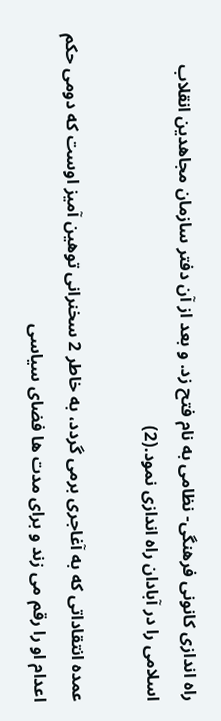راه اندازی کانونی فرهنگی- نظامی به نام فتح زد. و بعد از آن دفتر سازمان مجاهدین انقلاب اسلامی را در آبادان راه اندازی نمود.(2)

عمده انتقاداتی که به آغاجری برمی گردد، به خاطر 2 سخنرانی توهین آمیز اوست که دومی حکم اعدام او را رقم می زند و برای مدت ها فضای سیاسی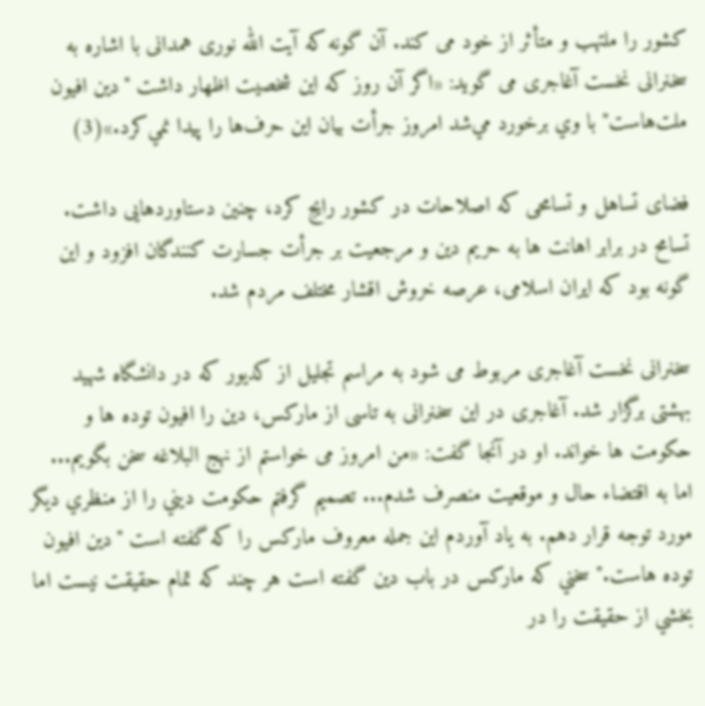کشور را ملتهب و متأثر از خود می کند. آن گونه که آیت الله نوری همدانی با اشاره به سخنرانی نخست آغاجری می گوید: «اگر آن روز كه اين شخصيت اظهار داشت "دين افيون ملت‌هاست" با وي برخورد مي‌شد امروز جرأت بيان اين حرف‌ها را پيدا نمي‌كرد.»(3)

فضای تساهل و تسامحی که اصلاحات در کشور رایج کرد، چنین دستاوردهایی داشت. تسامح در برابر اهانت ها به حریم دین و مرجعیت بر جرأت جسارت کنندگان افزود و این گونه بود که ایران اسلامی، عرصه خروش اقشار مختلف مردم شد.

سخنرانی نخست آغاجری مربوط می شود به مراسم تجلیل از کدیور که در دانشگاه شهید بهشتی برگزار شد. آغاجری در این سخنرانی به تاسی از مارکس، دین را افیون توده ها و حکومت ها خواند. او در آنجا گفت: «من امروز می خواستم از نهج البلاغه سخن بگویم... اما به اقتضاء حال و موقعیت منصرف شدم... تصميم گرفتم حكومت ديني را از منظري ديگر مورد توجه قرار دهم. به ياد آوردم اين جمله معروف ماركس را كه گفته است "دين افيون توده هاست." سخني كه ماركس در باب دين گفته است هر چند كه تمام حقيقت نيست اما بخشي از حقيقت را در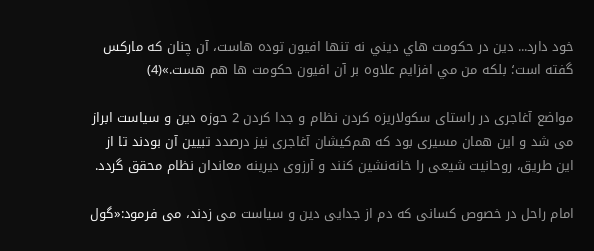خود دارد... دين در حكومت هاي ديني نه تنها افيون توده هاست، آن چنان كه ماركس گفته است؛ بلكه من مي افزايم علاوه بر آن افيون حكومت ها هم هست.»(4)

مواضع آغاجری در راستای سکولاریزه کردن نظام و جدا کردن 2 حوزه دین و سیاست ابراز می شد و این همان مسیری بود که هم‌کیشان آغاجری نیز درصدد تبیین آن بودند تا از این طریق، روحانیت شیعی را خانه‌نشین کنند و آرزوی دیرینه معاندان نظام محقق گردد.

امام راحل در خصوص کسانی که دم از جدایی دین و سیاست می زدند، می فرمود:«گول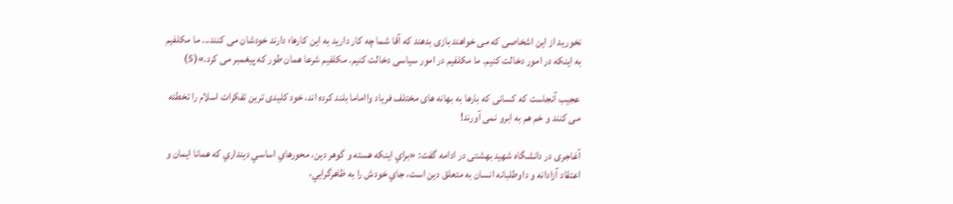نخورید از این اشخاصی که می خواهند بازی بدهند که آقا شما چه کار دارید به این کارها؛ دارند خودشان می کنند... ما مکلفیم به اینکه در امور دخالت کنیم. ما مکلفیم در امور سیاسی دخالت کنیم. مکلفیم شرعا همان طور که پیغمبر می کرد.»(5)

عجیب آنجاست که کسانی که بارها به بهانه های مختلف فریاد وااماما بلند کرده اند، خود کلیدی ترین تفکرات اسلام را تخطئه می کنند و خم هم به ابرو نمی آورند!

آغاجری در دانشگاه شهید بهشتی در ادامه گفت: «براي اينكه هسته و گوهر دين، محورهاي اساسي دينداري كه همانا ايمان و اعتقاد آزادانه و داوطلبانه انسان به متعلق دين است، جاي خودش را به ظاهرگرايي،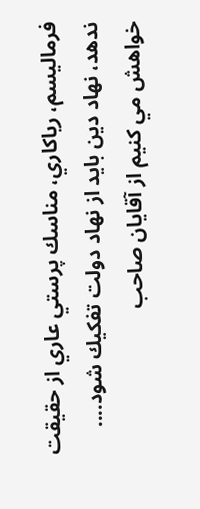فرماليسم، رياكاري، مناسك پرستي عاري از حقيقت ندهد، نهاد دين بايد از نهاد دولت تفكيك شود.... خواهش مي كنيم از آقايان صاحب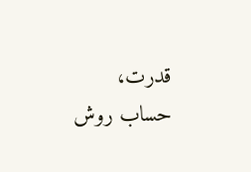قدرت، حساب روش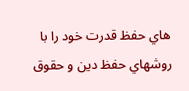هاي حفظ قدرت خود را با روشهاي حفظ دين و حقوق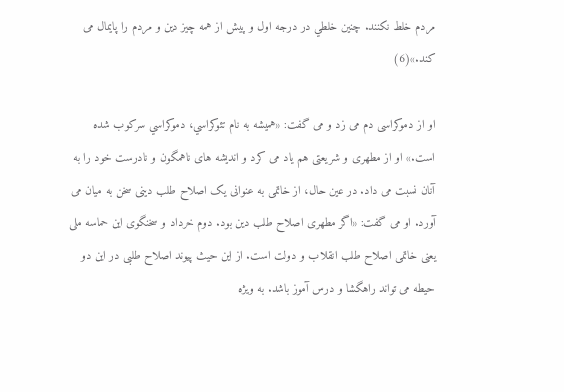مردم خلط نكنند. چنين خلطي در درجه اول و پيش از همه چيز دين و مردم را پايمال می كند.»(6)

او از دموکراسی دم می زد و می گفت: «هميشه به نام تئوكراسي، دموكراسي سركوب شده است.» او از مطهری و شریعتی هم یاد می کرد و اندیشه های ناهمگون و نادرست خود را به آنان نسبت می داد. در عین حال، از خاتمی به عنوانی یک اصلاح طلب دینی سخن به میان می آورد. او می گفت: «اگر مطهری اصلاح طلب دین بود. دوم خرداد و سخنگوی این حماسه ملی یعنی خاتمی اصلاح طلب انقلاب و دولت است. از این حیث پیوند اصلاح طلبی در این دو حیطه می تواند راهگشا و درس آموز باشد. به ویژه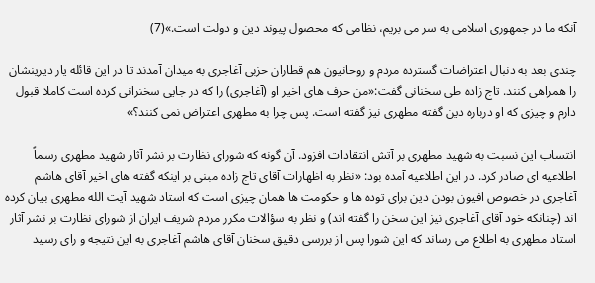آنکه ما در جمهوری اسلامی به سر می بریم، نظامی که محصول پیوند دین و دولت است.»(7)

چندی بعد به دنبال اعتراضات گسترده مردم و روحانیون هم قطاران حزبی آغاجری به میدان آمدند تا در این قائله یار دیرینشان را همراهی کنند. تاج زاده طی سخنانی گفت:«من حرف های اخیر او (آغاجری) را که در جایی سخنرانی کرده است کاملا قبول دارم و چیزی که او درباره دین گفته مطهری نیز گفته است. پس چرا به مطهری اعتراض نمی کنند؟»

انتساب این نسبت به شهید مطهری بر آتش انتقادات افزود. آن گونه که شورای نظارت بر نشر آثار شهید مطهری رسماً اطلاعیه ای صادر کرد. در این اطلاعیه آمده بود: «نظر به اظهارات آقای تاج زاده مبنی بر اینکه گفته های اخیر آقای هاشم آغاجری در خصوص افیون بودن دین برای توده ها و حکومت ها همان چیزی است که استاد شهید آیت الله مطهری بیان کرده اند (چنانکه خود آقای آغاجری نیز این سخن را گفته اند) و نظر به سؤالات مکرر مردم شریف ایران از شورای نظارت بر نشر آثار استاد مطهری به اطلاع می رساند که این شورا پس از بررسی دقیق سخنان آقای هاشم آغاجری به این نتیجه و رای رسید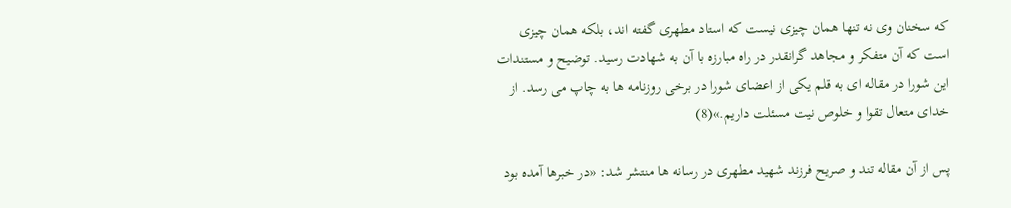که سخنان وی نه تنها همان چیزی نیست که استاد مطهری گفته اند، بلکه همان چیزی است که آن متفکر و مجاهد گرانقدر در راه مبارزه با آن به شهادت رسید. توضیح و مستندات این شورا در مقاله ای به قلم یکی از اعضای شورا در برخی روزنامه ها به چاپ می رسد. از خدای متعال تقوا و خلوص نیت مسئلت داریم.»(8)

پس از آن مقاله تند و صریح فرزند شهید مطهری در رسانه ها منتشر شد: «در خبرها آمده بود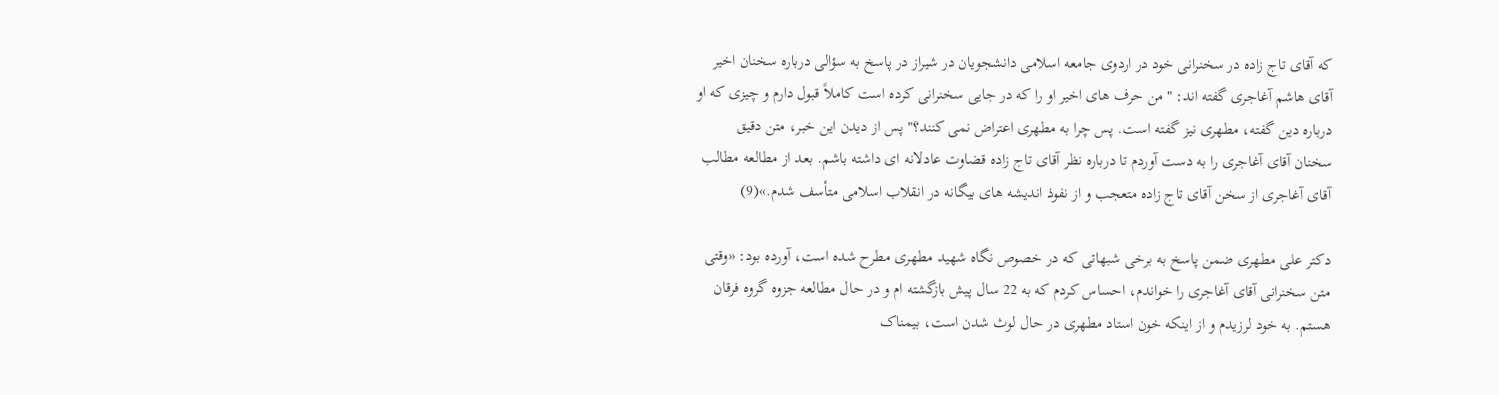که آقای تاج زاده در سخنرانی خود در اردوی جامعه اسلامی دانشجویان در شیراز در پاسخ به سؤالی درباره سخنان اخیر آقای هاشم آغاجری گفته اند: "من حرف های اخیر او را که در جایی سخنرانی کرده است کاملاً قبول دارم و چیزی که او درباره دین گفته، مطهری نیز گفته است. پس چرا به مطهری اعتراض نمی کنند؟" پس از دیدن این خبر، متن دقیق سخنان آقای آغاجری را به دست آوردم تا درباره نظر آقای تاج زاده قضاوت عادلانه ای داشته باشم. بعد از مطالعه مطالب آقای آغاجری از سخن آقای تاج زاده متعجب و از نفوذ اندیشه های بیگانه در انقلاب اسلامی متأسف شدم.»(9)

دکتر علی مطهری ضمن پاسخ به برخی شبهاتی که در خصوص نگاه شهید مطهری مطرح شده است، آورده بود: «وقتی متن سخنرانی آقای آغاجری را خواندم، احساس کردم که به 22 سال پیش بازگشته ام و در حال مطالعه جزوه گروه فرقان هستم. به خود لرزیدم و از اینکه خون استاد مطهری در حال لوث شدن است، بیمناک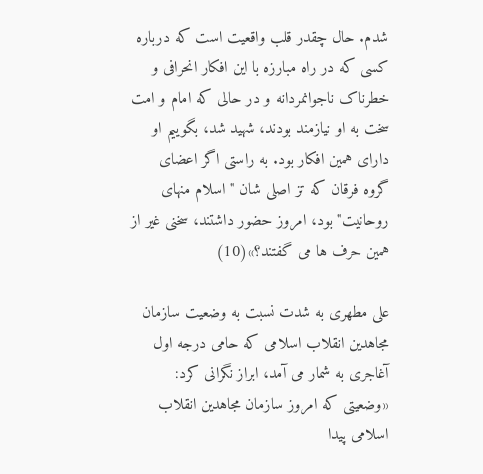شدم. حال چقدر قلب واقعیت است که درباره کسی که در راه مبارزه با این افکار انحرافی و خطرناک ناجوانمردانه و در حالی که امام و امت سخت به او نیازمند بودند، شهید شد، بگوییم او دارای همین افکار بود. به راستی اگر اعضای گروه فرقان که تز اصلی شان "اسلام منهای روحانیت" بود، امروز حضور داشتند، سخنی غیر از همین حرف ها می گفتند؟»(10)

علی مطهری به شدت نسبت به وضعیت سازمان مجاهدین انقلاب اسلامی که حامی درجه اول آغاجری به شمار می آمد، ابراز نگرانی کرد: «وضعیتی که امروز سازمان مجاهدین انقلاب اسلامی پیدا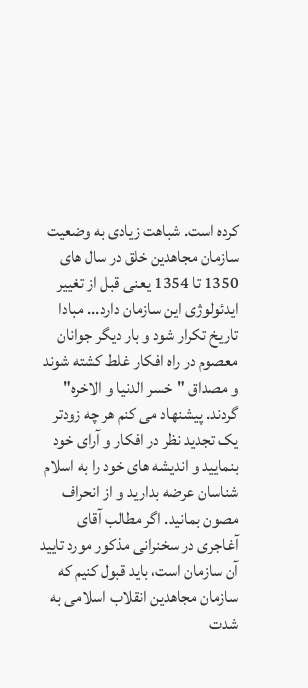کرده است. شباهت زیادی به وضعیت سازمان مجاهدین خلق در سال های 1350 تا 1354 یعنی قبل از تغییر ایدئولوژی این سازمان دارد... مبادا تاریخ تکرار شود و بار دیگر جوانان معصوم در راه افکار غلط کشته شوند و مصداق "خسر الدنیا و الاخره" گردند. پیشنهاد می کنم هر چه زودتر یک تجدید نظر در افکار و آرای خود بنمایید و اندیشه های خود را به اسلام شناسان عرضه بدارید و از انحراف مصون بمانید. اگر مطالب آقای آغاجری در سخنرانی مذکور مورد تایید آن سازمان است، باید قبول کنیم که سازمان مجاهدین انقلاب اسلامی به شدت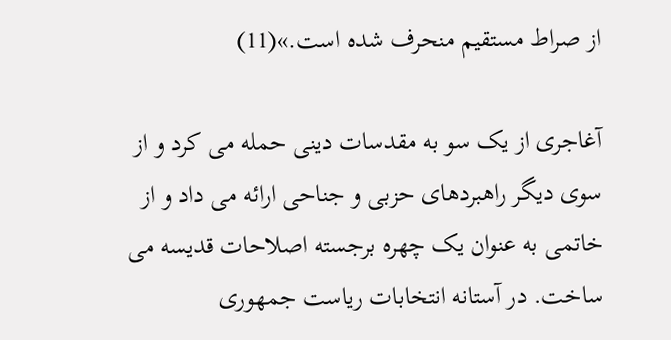از صراط مستقیم منحرف شده است.»(11)

آغاجری از یک سو به مقدسات دینی حمله می کرد و از سوی دیگر راهبردهای حزبی و جناحی ارائه می داد و از خاتمی به عنوان یک چهره برجسته اصلاحات قدیسه می ساخت. در آستانه انتخابات ریاست جمهوری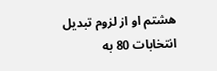هشتم او از لزوم تبدیل انتخابات 80 به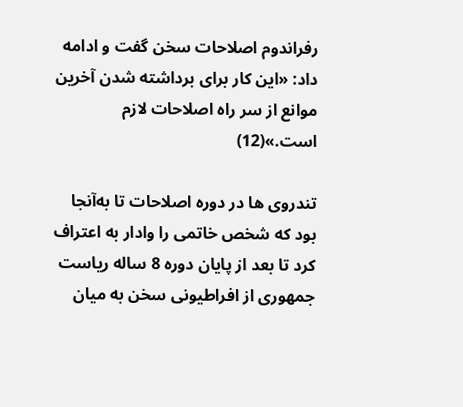رفراندوم اصلاحات سخن گفت و ادامه داد: «این کار برای برداشته شدن آخرین موانع از سر راه اصلاحات لازم است.»(12)

تندروی ها در دوره اصلاحات تا به‌آنجا بود که شخص خاتمی را وادار به اعتراف کرد تا بعد از پایان دوره 8 ساله ریاست جمهوری از افراطیونی سخن به میان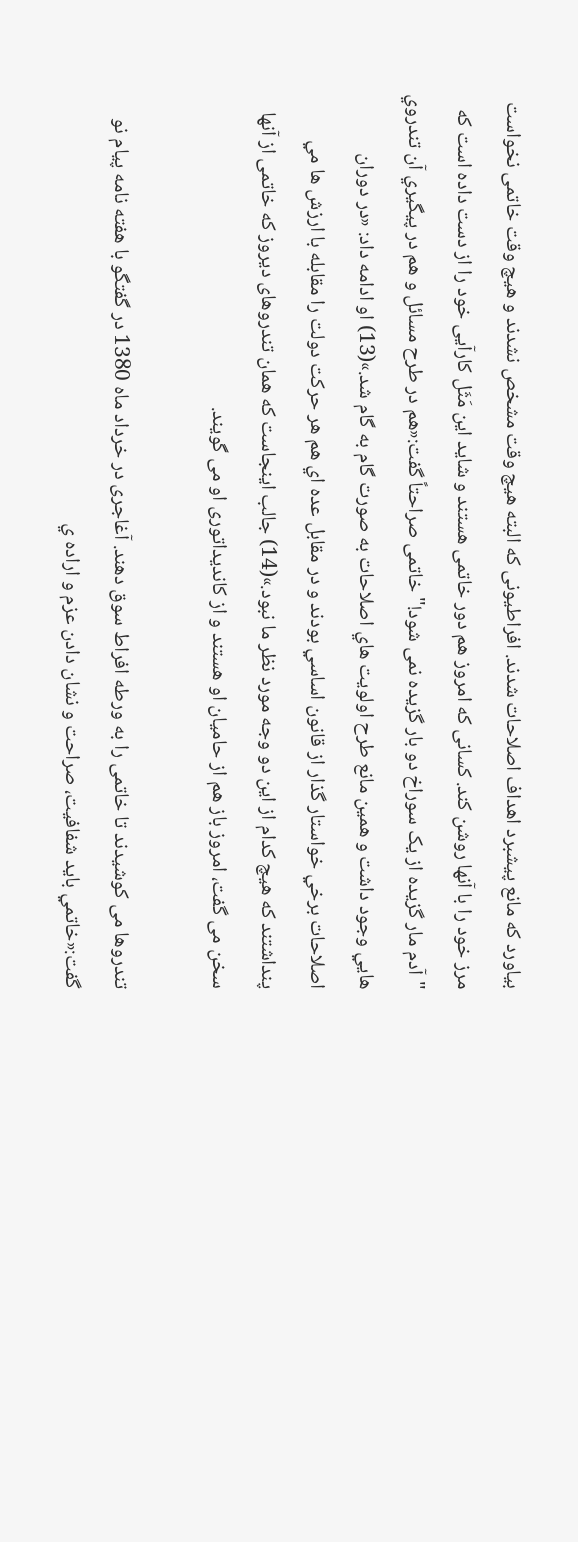بیاورد که مانع پیشبرد اهداف اصلاحات شدند. افراطیونی که البته هیچ وقت مشخص نشدند و هیچ وقت خاتمی نخواست مرز خود را با آنها روشن کند. کسانی که امروز هم دور خاتمی هستند و شاید این مَثَل کارآیی خود را از دست داده است که "آدم مار گزیده از یک سوراخ دو بار گزیده نمی شود!" خاتمی صراحتاً گفت:«هم در طرح مسائل و هم در پيگيري آن تندروي هايي وجود داشت و همين مانع طرح اولويت هاي اصلاحات به صورت گام به گام شد.»(13) او ادامه داد: «در دوران اصلاحات برخي خواستار گذار از قانون اساسي بودند و در مقابل عده اي هم هر حركت دولت را مقابله با ارزش ها مي پنداشتند كه هيچ كدام از اين دو وجه مورد نظر ما نبود.»(14) جالب اینجاست که همان تندروهای دیروز که خاتمی از آنها سخن می گفت، امروز باز هم از حامیان او هستند و از کاندیداتوری او می گویند.

تندروها می کوشیدند تا خاتمی را به ورطه افراط سوق دهند. آغاجری در خرداد ماه 1380 در گفتگو با هفته نامه پیام نو گفت:«خاتمي بايد شفافيت، صراحت و نشان دادن عزم و اراده ي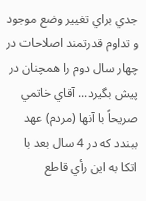جدي براي تغيير وضع موجود و تداوم قدرتمند اصلاحات در چهار سال دوم را همچنان در پيش بگيرد... آقاي خاتمي صريحاً با آنها (مردم) عهد ببندد كه در 4 سال بعد با اتكا به اين رأي قاطع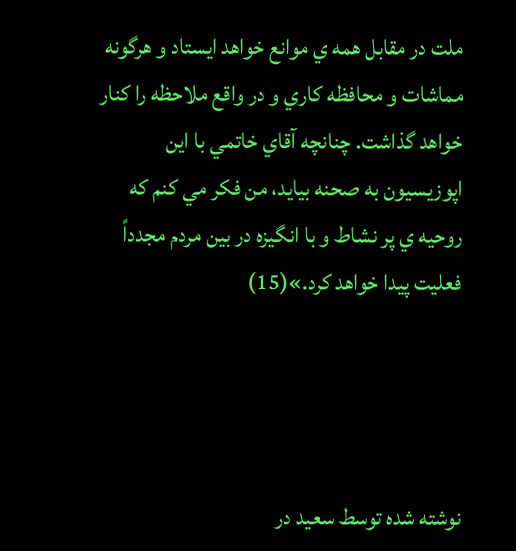ملت در مقابل همه ي موانع خواهد ايستاد و هرگونه مماشات و محافظه كاري و در واقع ملاحظه را كنار خواهد گذاشت. چنانچه آقاي خاتمي با اين اپوزيسيون به صحنه بيايد، من فكر مي كنم كه روحيه ي پر نشاط و با انگيزه در بين مردم مجدداً فعليت پيدا خواهد كرد.»(15)




نوشته شده توسط سعید در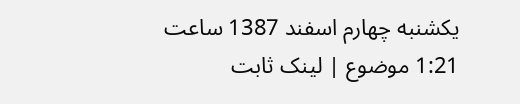یکشنبه چهارم اسفند 1387 ساعت 1:21 موضوع | لینک ثابت